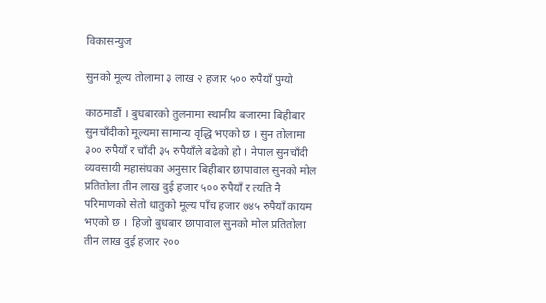विकासन्युज

सुनको मूल्य तोलामा ३ लाख २ हजार ५०० रुपैयाँ पुग्यो

काठमाडौं । बुधबारको तुलनामा स्थानीय बजारमा बिहीबार सुनचाँदीको मूल्यमा सामान्य वृद्धि भएको छ । सुन तोलामा ३०० रुपैयाँ र चाँदी ३५ रुपैयाँले बढेको हो । नेपाल सुनचाँदी व्यवसायी महासंघका अनुसार बिहीबार छापावाल सुनको मोल प्रतितोला तीन लाख दुई हजार ५०० रुपैयाँ र त्यति नै परिमाणको सेतो धातुको मूल्य पाँच हजार ७४५ रुपैयाँ कायम भएको छ ।  हिजो बुधबार छापावाल सुनको मोल प्रतितोला तीन लाख दुई हजार २००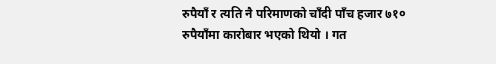रुपैयाँ र त्यति नै परिमाणको चाँदी पाँच हजार ७१० रुपैयाँमा कारोबार भएको थियो । गत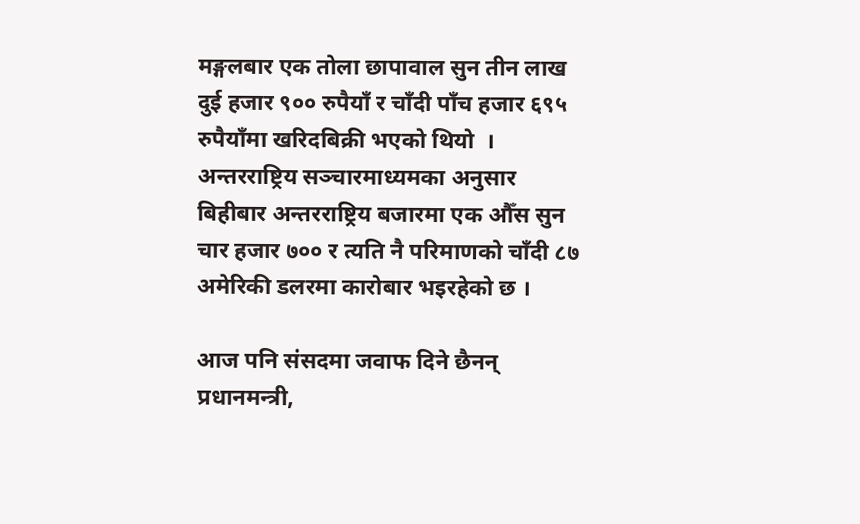मङ्गलबार एक तोला छापावाल सुन तीन लाख दुई हजार ९०० रुपैयाँ र चाँदी पाँच हजार ६९५ रुपैयाँमा खरिदबिक्री भएको थियो  । अन्तरराष्ट्रिय सञ्चारमाध्यमका अनुसार बिहीबार अन्तरराष्ट्रिय बजारमा एक औँस सुन चार हजार ७०० र त्यति नै परिमाणको चाँदी ८७ अमेरिकी डलरमा कारोबार भइरहेको छ ।

आज पनि संसदमा जवाफ दिने छैनन् प्रधानमन्त्री,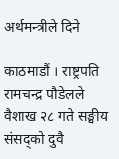अर्थमन्त्रीले दिने

काठमाडौं । राष्ट्रपति रामचन्द्र पौडेलले वैशाख २८ गते सङ्घीय संसद्को दुवै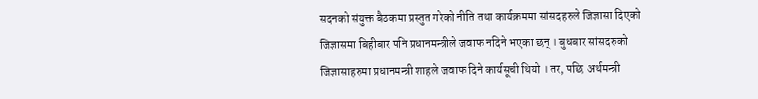सदनको संयुक्त बैठकमा प्रस्तुत गरेको नीति तथा कार्यक्रममा सांसदहरुले जिज्ञासा दिएको जिज्ञासमा बिहीबार पनि प्रधानमन्त्रीले जवाफ नदिने भएका छन् । बुधबार सांसदरुको जिज्ञासाहरुमा प्रधानमन्त्री शाहले जवाफ दिने कार्यसूची थियो । तर, पछि  अर्थमन्त्री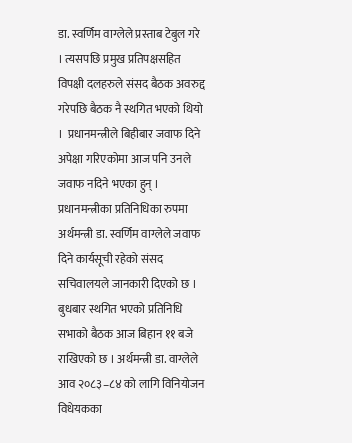डा. स्वर्णिम वाग्लेले प्रस्ताब टेबुल गरे । त्यसपछि प्रमुख प्रतिपक्षसहित विपक्षी दलहरुले संसद बैठक अवरुद्द गरेपछि बैठक नै स्थगित भएको थियो ।  प्रधानमन्त्रीले बिहीबार जवाफ दिने अपेक्षा गरिएकोमा आज पनि उनले जवाफ नदिने भएका हुन् । प्रधानमन्त्रीका प्रतिनिधिका रुपमा अर्थमन्त्री डा. स्वर्णिम वाग्लेले जवाफ दिने कार्यसूची रहेको संसद सचिवालयले जानकारी दिएको छ ।  बुधबार स्थगित भएको प्रतिनिधि सभाको बैठक आज बिहान ११ बजे राखिएको छ । अर्थमन्त्री डा. वाग्लेले आव २०८३–८४ को लागि विनियोजन विधेयकका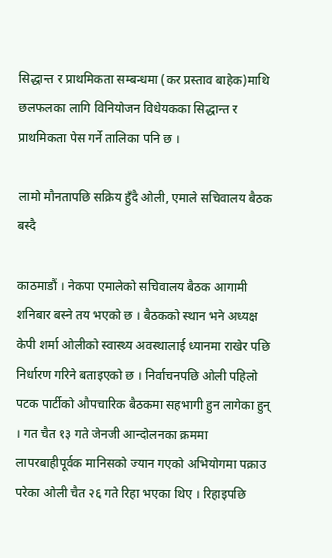सिद्धान्त र प्राथमिकता सम्बन्धमा (कर प्रस्ताव बाहेक)माथि छलफलका लागि विनियोजन विधेयकका सिद्धान्त र प्राथमिकता पेस गर्ने तालिका पनि छ ।

लामो मौनतापछि सक्रिय हुँदै ओली, एमाले सचिवालय बैठक बस्दै

काठमाडौं । नेकपा एमालेको सचिवालय बैठक आगामी शनिबार बस्ने तय भएको छ । बैठकको स्थान भने अध्यक्ष केपी शर्मा ओलीको स्वास्थ्य अवस्थालाई ध्यानमा राखेर पछि निर्धारण गरिने बताइएको छ । निर्वाचनपछि ओली पहिलो पटक पार्टीको औपचारिक बैठकमा सहभागी हुन लागेका हुन् । गत चैत १३ गते जेनजी आन्दोलनका क्रममा लापरबाहीपूर्वक मानिसको ज्यान गएको अभियोगमा पक्राउ परेका ओली चैत २६ गते रिहा भएका थिए । रिहाइपछि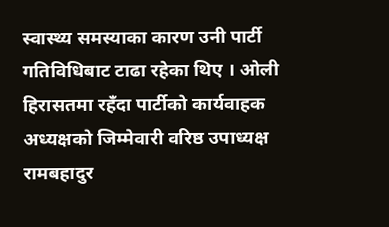स्वास्थ्य समस्याका कारण उनी पार्टी गतिविधिबाट टाढा रहेका थिए । ओली हिरासतमा रहँदा पार्टीको कार्यवाहक अध्यक्षको जिम्मेवारी वरिष्ठ उपाध्यक्ष रामबहादुर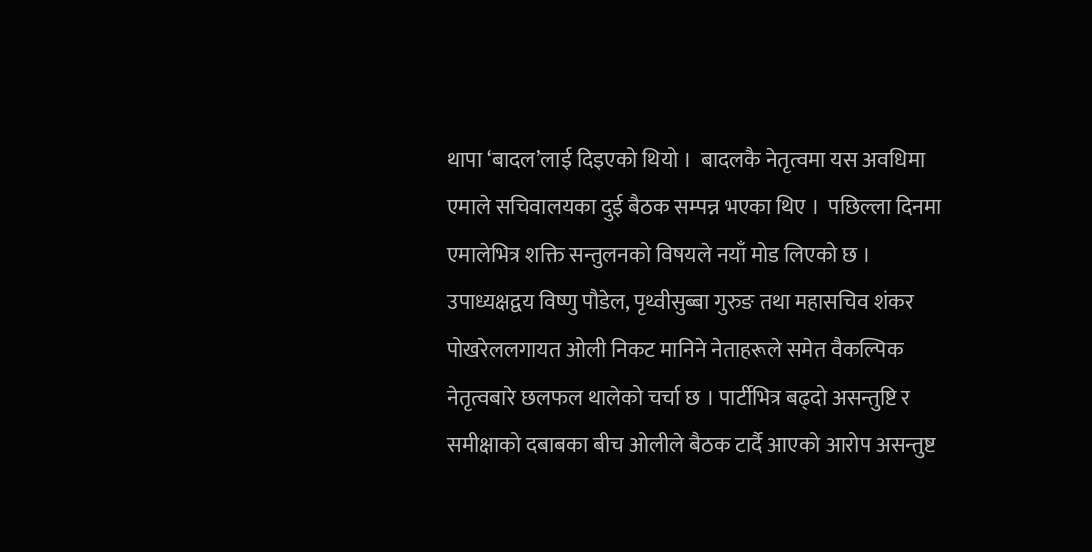थापा ‘बादल’लाई दिइएको थियो ।  बादलकै नेतृत्वमा यस अवधिमा एमाले सचिवालयका दुई बैठक सम्पन्न भएका थिए ।  पछिल्ला दिनमा एमालेभित्र शक्ति सन्तुलनको विषयले नयाँ मोड लिएको छ । उपाध्यक्षद्वय विष्णु पौडेल, पृथ्वीसुब्बा गुरुङ तथा महासचिव शंकर पोखरेललगायत ओली निकट मानिने नेताहरूले समेत वैकल्पिक नेतृत्वबारे छलफल थालेको चर्चा छ । पार्टीभित्र बढ्दो असन्तुष्टि र समीक्षाको दबाबका बीच ओलीले बैठक टार्दै आएको आरोप असन्तुष्ट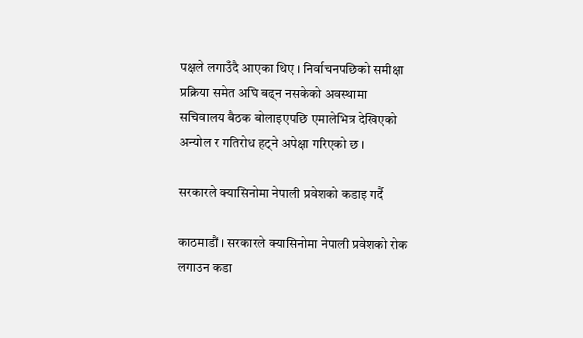पक्षले लगाउँदै आएका थिए । निर्वाचनपछिको समीक्षा प्रक्रिया समेत अघि बढ्न नसकेको अवस्थामा सचिवालय बैठक बोलाइएपछि एमालेभित्र देखिएको अन्योल र गतिरोध हट्ने अपेक्षा गरिएको छ ।

सरकारले क्यासिनोमा नेपाली प्रवेशको कडाइ गर्दै

काठमाडौं । सरकारले क्यासिनोमा नेपाली प्रवेशको रोक लगाउन कडा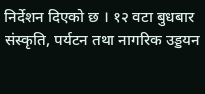निर्देशन दिएको छ । १२ वटा बुधबार संस्कृति, पर्यटन तथा नागरिक उड्डयन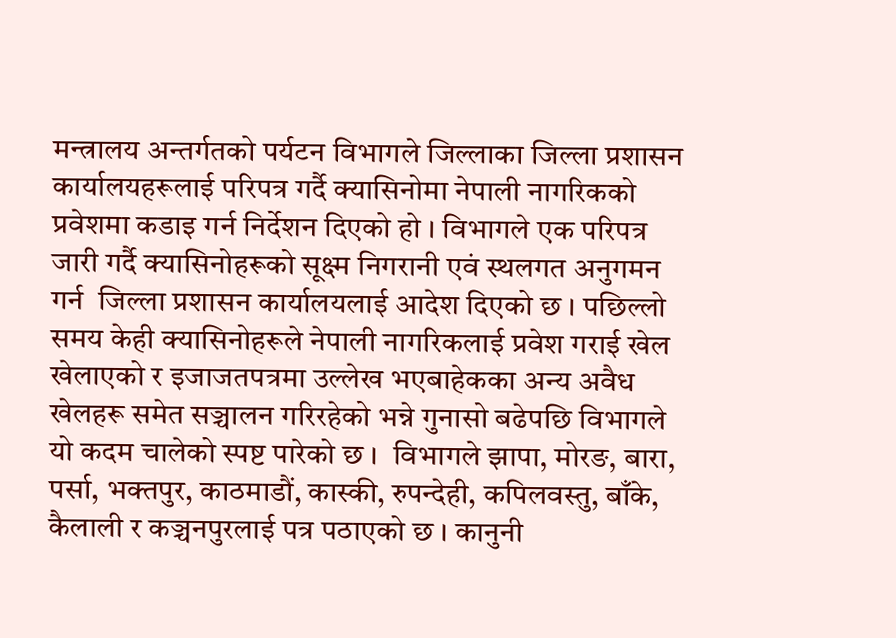मन्त्रालय अन्तर्गतको पर्यटन विभागले जिल्लाका जिल्ला प्रशासन कार्यालयहरूलाई परिपत्र गर्दै क्यासिनोमा नेपाली नागरिकको प्रवेशमा कडाइ गर्न निर्देशन दिएको हो । विभागले एक परिपत्र जारी गर्दै क्यासिनोहरूको सूक्ष्म निगरानी एवं स्थलगत अनुगमन गर्न  जिल्ला प्रशासन कार्यालयलाई आदेश दिएको छ । पछिल्लो समय केही क्यासिनोहरूले नेपाली नागरिकलाई प्रवेश गराई खेल खेलाएको र इजाजतपत्रमा उल्लेख भएबाहेकका अन्य अवैध खेलहरू समेत सञ्चालन गरिरहेको भन्ने गुनासो बढेपछि विभागले यो कदम चालेको स्पष्ट पारेको छ ।  विभागले झापा, मोरङ, बारा, पर्सा, भक्तपुर, काठमाडौं, कास्की, रुपन्देही, कपिलवस्तु, बाँके, कैलाली र कञ्चनपुरलाई पत्र पठाएको छ । कानुनी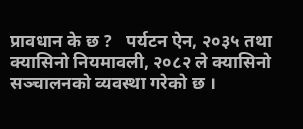प्रावधान के छ ?   पर्यटन ऐन, २०३५ तथा क्यासिनो नियमावली, २०८२ ले क्यासिनो सञ्चालनको व्यवस्था गरेको छ ।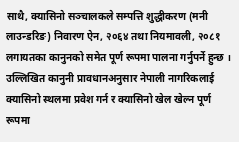साथै, क्यासिनो सञ्चालकले सम्पत्ति शुद्धीकरण (मनी लाउन्डरिङ) निवारण ऐन, २०६४ तथा नियमावली, २०८१ लगायतका कानुनको समेत पूर्ण रूपमा पालना गर्नुपर्ने हुन्छ । उल्लिखित कानुनी प्रावधानअनुसार नेपाली नागरिकलाई क्यासिनो स्थलमा प्रवेश गर्न र क्यासिनो खेल खेल्न पूर्ण रूपमा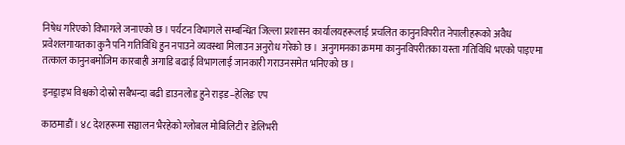निषेध गरिएको विभागले जनाएको छ । पर्यटन विभागले सम्बन्धित जिल्ला प्रशासन कार्यालयहरूलाई प्रचलित कानुनविपरीत नेपालीहरूको अवैध प्रवेशलगायतका कुनै पनि गतिविधि हुन नपाउने व्यवस्था मिलाउन अनुरोध गरेको छ ।  अनुगमनका क्रममा कानुनविपरीतका यस्ता गतिविधि भएको पाइएमा तत्काल कानुनबमोजिम कारबाही अगाडि बढाई विभागलाई जानकारी गराउनसमेत भनिएको छ ।

इनड्राइभ विश्वको दोस्रो सबैभन्दा बढी डाउनलोड हुने राइड–हेलिङ एप

काठमाडौं । ४८ देशहरूमा सञ्चालन भैरहेको ग्लोबल मोबिलिटी र डेलिभरी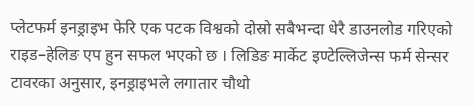प्लेटफर्म इनड्राइभ फेरि एक पटक विश्वको दोस्रो सबैभन्दा धेरै डाउनलोड गरिएको राइड–हेलिङ एप हुन सफल भएको छ । लिडिङ मार्केट इण्टेल्लिजेन्स फर्म सेन्सर टावरका अनुसार, इनड्राइभले लगातार चौथो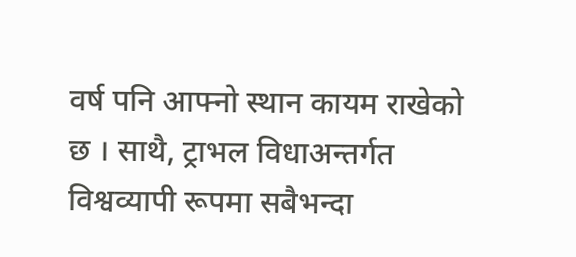वर्ष पनि आफ्नो स्थान कायम राखेको छ । साथै, ट्राभल विधाअन्तर्गत विश्वव्यापी रूपमा सबैभन्दा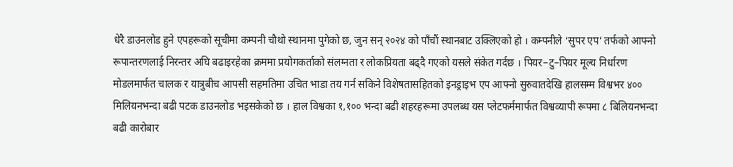धेरै डाउनलोड हुने एपहरूको सूचीमा कम्पनी चौथो स्थानमा पुगेको छ, जुन सन् २०२४ को पाँचौं स्थानबाट उक्लिएको हो । कम्पनीले ‘सुपर एप’ तर्फको आफ्नो रूपान्तरणलाई निरन्तर अघि बढाइरहेका क्रममा प्रयोगकर्ताको संलग्नता र लोकप्रियता बढ्दै गएको यसले संकेत गर्दछ । पियर–टु–पियर मूल्य निर्धारण मोडलमार्फत चालक र यात्रुबीच आपसी सहमतिमा उचित भाडा तय गर्न सकिने विशेषतासहितको इनड्राइभ एप आफ्नो सुरुवातदेखि हालसम्म विश्वभर ४०० मिलियनभन्दा बढी पटक डाउनलोड भइसकेको छ । हाल विश्वका १,१०० भन्दा बढी शहरहरूमा उपलब्ध यस प्लेटफर्ममार्फत विश्वव्यापी रूपमा ८ बिलियनभन्दा बढी कारोबार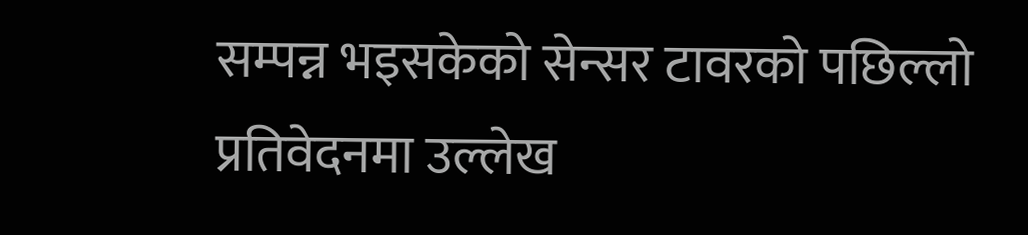सम्पन्न भइसकेको सेन्सर टावरको पछिल्लो प्रतिवेदनमा उल्लेख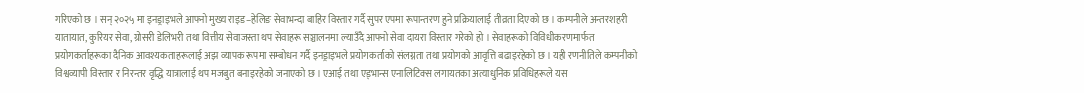गरिएको छ । सन् २०२५ मा इनड्राइभले आफ्नो मुख्य राइड–हेलिङ सेवाभन्दा बाहिर विस्तार गर्दै सुपर एपमा रूपान्तरण हुने प्रक्रियालाई तीव्रता दिएको छ । कम्पनीले अन्तरशहरी यातायात, कुरियर सेवा, ग्रोसरी डेलिभरी तथा वित्तीय सेवाजस्ता थप सेवाहरू सञ्चालनमा ल्याउँदै आफ्नो सेवा दायरा विस्तार गरेको हो । सेवाहरूको विविधीकरणमार्फत प्रयोगकर्ताहरूका दैनिक आवश्यकताहरूलाई अझ व्यापक रूपमा सम्बोधन गर्दै इनड्राइभले प्रयोगकर्ताको संलग्नता तथा प्रयोगको आवृत्ति बढाइरहेको छ । यही रणनीतिले कम्पनीको विश्वव्यापी विस्तार र निरन्तर वृद्धि यात्रालाई थप मजबुत बनाइरहेको जनाएको छ । एआई तथा एड्भान्स एनालिटिक्स लगायतका अत्याधुनिक प्रविधिहरूले यस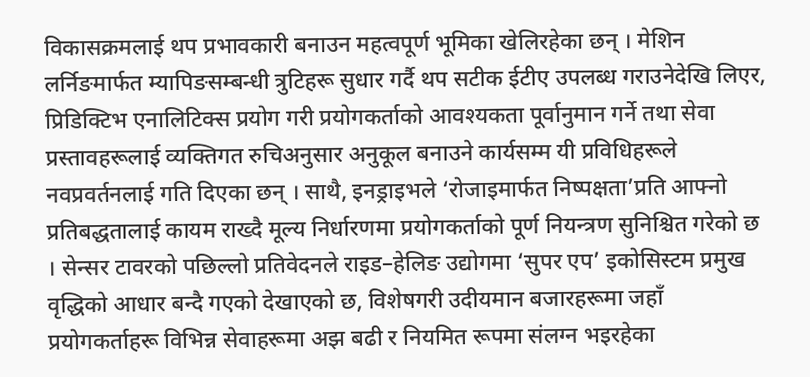विकासक्रमलाई थप प्रभावकारी बनाउन महत्वपूर्ण भूमिका खेलिरहेका छन् । मेशिन लर्निङमार्फत म्यापिङसम्बन्धी त्रुटिहरू सुधार गर्दै थप सटीक ईटीए उपलब्ध गराउनेदेखि लिएर, प्रिडिक्टिभ एनालिटिक्स प्रयोग गरी प्रयोगकर्ताको आवश्यकता पूर्वानुमान गर्ने तथा सेवा प्रस्तावहरूलाई व्यक्तिगत रुचिअनुसार अनुकूल बनाउने कार्यसम्म यी प्रविधिहरूले नवप्रवर्तनलाई गति दिएका छन् । साथै, इनड्राइभले ‘रोजाइमार्फत निष्पक्षता’प्रति आफ्नो प्रतिबद्धतालाई कायम राख्दै मूल्य निर्धारणमा प्रयोगकर्ताको पूर्ण नियन्त्रण सुनिश्चित गरेको छ । सेन्सर टावरको पछिल्लो प्रतिवेदनले राइड–हेलिङ उद्योगमा ‘सुपर एप’ इकोसिस्टम प्रमुख वृद्धिको आधार बन्दै गएको देखाएको छ, विशेषगरी उदीयमान बजारहरूमा जहाँ प्रयोगकर्ताहरू विभिन्न सेवाहरूमा अझ बढी र नियमित रूपमा संलग्न भइरहेका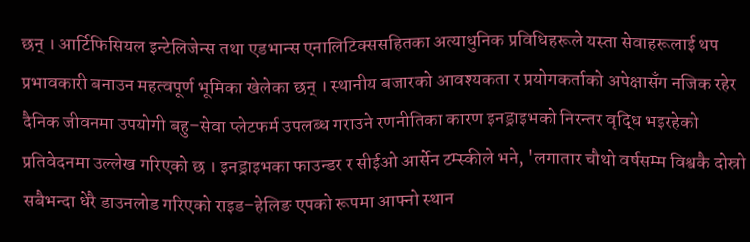छन् । आर्टिफिसियल इन्टेलिजेन्स तथा एडभान्स एनालिटिक्ससहितका अत्याधुनिक प्रविधिहरूले यस्ता सेवाहरूलाई थप प्रभावकारी बनाउन महत्वपूर्ण भूमिका खेलेका छन् । स्थानीय बजारको आवश्यकता र प्रयोगकर्ताको अपेक्षासँग नजिक रहेर दैनिक जीवनमा उपयोगी बहु–सेवा प्लेटफर्म उपलब्ध गराउने रणनीतिका कारण इनड्राइभको निरन्तर वृद्धि भइरहेको प्रतिवेदनमा उल्लेख गरिएको छ । इनड्राइभका फाउन्डर र सीईओ आर्सेन टम्स्कीले भने, 'लगातार चौथो वर्षसम्म विश्वकै दोस्रो सबैभन्दा धेरै डाउनलोड गरिएको राइड–हेलिङ एपको रूपमा आफ्नो स्थान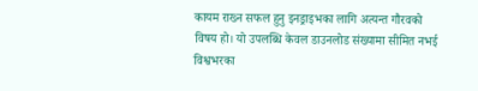कायम राख्न सफल हुनु इनड्राइभका लागि अत्यन्त गौरवको विषय हो। यो उपलब्धि केवल डाउनलोड संख्यामा सीमित नभई विश्वभरका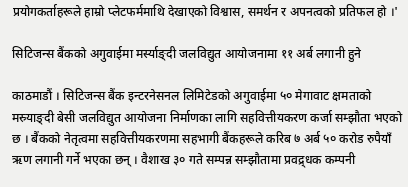प्रयोगकर्ताहरूले हाम्रो प्लेटफर्ममाथि देखाएको विश्वास, समर्थन र अपनत्वको प्रतिफल हो ।'

सिटिजन्स बैंकको अगुवाईमा मर्स्याङ्दी जलविद्युत आयोजनामा ११ अर्ब लगानी हुने

काठमाडौं । सिटिजन्स बैंक इन्टरनेसनल लिमिटेडको अगुवाईमा ५० मेगावाट क्षमताको मस्र्याङ्दी बेसी जलविद्युत आयोजना निर्माणका लागि सहवित्तीयकरण कर्जा सम्झौता भएको छ । बैंकको नेतृत्वमा सहवित्तीयकरणमा सहभागी बैंकहरूले करिब ७ अर्ब ५० करोड रुपैयाँ ऋण लगानी गर्ने भएका छन् । वैशाख ३० गते सम्पन्न सम्झौतामा प्रवद्र्धक कम्पनी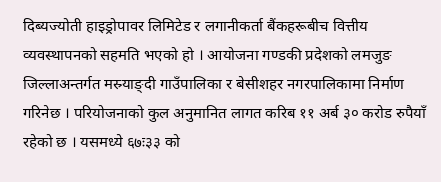दिब्यज्योती हाइड्रोपावर लिमिटेड र लगानीकर्ता बैंकहरूबीच वित्तीय व्यवस्थापनको सहमति भएको हो । आयोजना गण्डकी प्रदेशको लमजुङ जिल्लाअन्तर्गत मस्र्याङ्दी गाउँपालिका र बेसीशहर नगरपालिकामा निर्माण गरिनेछ । परियोजनाको कुल अनुमानित लागत करिब ११ अर्ब ३० करोड रुपैयाँ रहेको छ । यसमध्ये ६७ः३३ को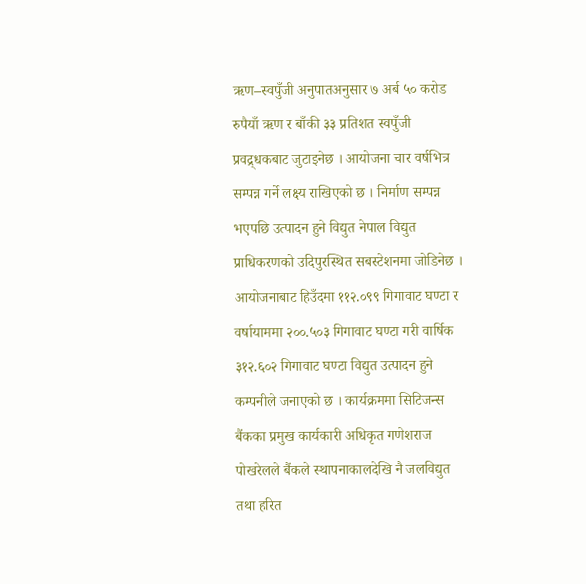ऋण–स्वपुँजी अनुपातअनुसार ७ अर्ब ५० करोड रुपैयाँ ऋण र बाँकी ३३ प्रतिशत स्वपुँजी प्रवद्र्धकबाट जुटाइनेछ । आयोजना चार वर्षभित्र सम्पन्न गर्ने लक्ष्य राखिएको छ । निर्माण सम्पन्न भएपछि उत्पादन हुने विद्युत नेपाल विद्युत प्राधिकरणको उदिपुरस्थित सबस्टेशनमा जोडिनेछ । आयोजनाबाट हिउँदमा ११२.०९९ गिगावाट घण्टा र वर्षायाममा २००.५०३ गिगावाट घण्टा गरी वार्षिक ३१२.६०२ गिगावाट घण्टा विद्युत उत्पादन हुने कम्पनीले जनाएको छ । कार्यक्रममा सिटिजन्स बैंकका प्रमुख कार्यकारी अधिकृत गणेशराज पोखरेलले बैंकले स्थापनाकालदेखि नै जलविद्युत तथा हरित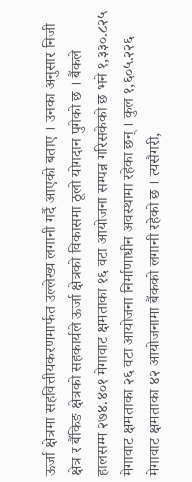ऊर्जा क्षेत्रमा सहवित्तीयकरणमार्फत उल्लेख्य लगानी गर्दै आएको बताए । उनका अनुसार निजी क्षेत्र र बैंकिङ क्षेत्रको सहकार्यले ऊर्जा क्षेत्रको विकासमा ठूलो योगदान पुगेको छ । बैंकले हालसम्म २७४.४०१ मेगावाट क्षमताका १६ वटा आयोजना सम्पन्न गरिसकेको छ भने १,३३०.८२५ मेगावाट क्षमताका २६ वटा आयोजना निर्माणाधीन अवस्थामा रहेका छन् । कुल १,६०५.२२६ मेगावाट क्षमताका ४२ आयोजनामा बैंकको लगानी रहेको छ । त्यसैगरी,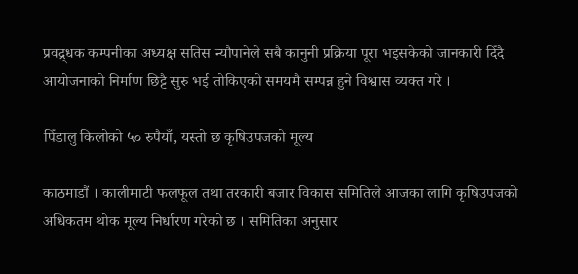प्रवद्र्धक कम्पनीका अध्यक्ष सतिस न्यौपानेले सबै कानुनी प्रक्रिया पूरा भइसकेको जानकारी दिँदै आयोजनाको निर्माण छिट्टै सुरु भई तोकिएको समयमै सम्पन्न हुने विश्वास व्यक्त गरे ।

पिँडालु किलोको ५० रुपैयाँ, यस्तो छ कृषिउपजको मूल्य

काठमाडौं । कालीमाटी फलफूल तथा तरकारी बजार विकास समितिले आजका लागि कृषिउपजको अधिकतम थोक मूल्य निर्धारण गरेको छ । समितिका अनुसार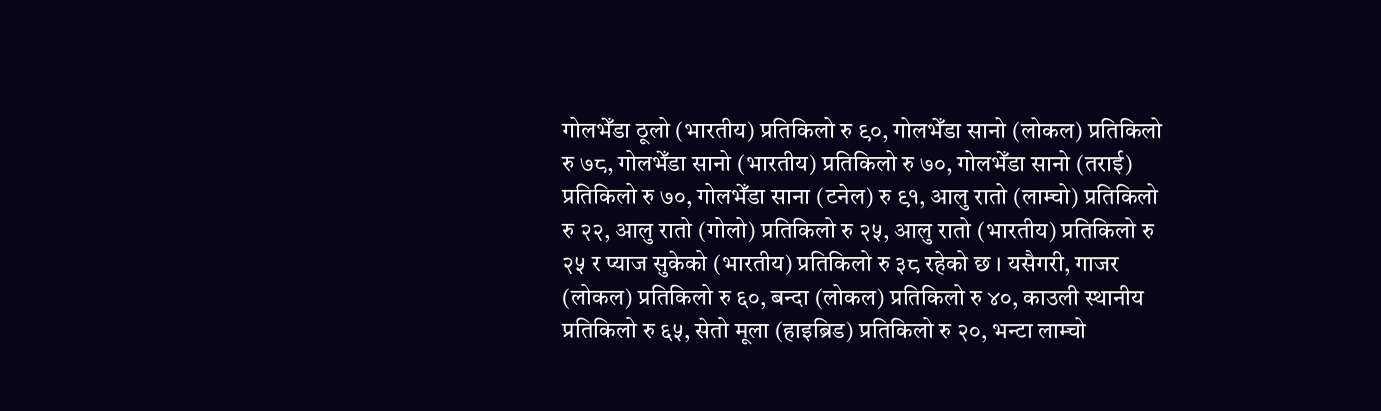गोलभेँडा ठूलो (भारतीय) प्रतिकिलो रु ९०, गोलभेँडा सानो (लोकल) प्रतिकिलो रु ७८, गोलभेँडा सानो (भारतीय) प्रतिकिलो रु ७०, गोलभेँडा सानो (तराई) प्रतिकिलो रु ७०, गोलभेँडा साना (टनेल) रु ९१, आलु रातो (लाम्चो) प्रतिकिलो रु २२, आलु रातो (गोलो) प्रतिकिलो रु २५, आलु रातो (भारतीय) प्रतिकिलो रु २५ र प्याज सुकेको (भारतीय) प्रतिकिलो रु ३८ रहेको छ । यसैगरी, गाजर (लोकल) प्रतिकिलो रु ६०, बन्दा (लोकल) प्रतिकिलो रु ४०, काउली स्थानीय प्रतिकिलो रु ६५, सेतो मूला (हाइब्रिड) प्रतिकिलो रु २०, भन्टा लाम्चो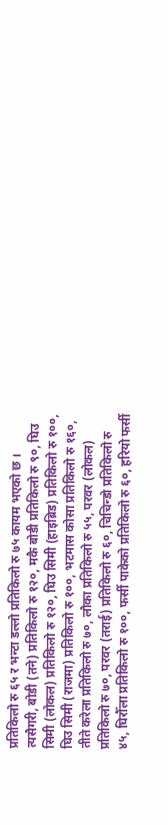प्रतिकिलो रु ६५ र भन्टा डल्लो प्रतिकिलो रु ७५ कायम भएको छ । त्यसैगरी, बोडी (तने) प्रतिकिलो रु १२०, मकै बोडी प्रतिकिलो रु ९०, घिउ सिमी (लोकल) प्रतिकिलो रु १२०, घिउ सिमी (हाइब्रिड) प्रतिकिलो रु १००, घिउ सिमी (राजमा) प्रतिकिलो रु १००, भटमास कोसा प्रतिकिलो रु १६०, तीते करेला प्रतिकिलो रु ७०, लौका प्रतिकिलो रु ५५, परवर (लोकल) प्रतिकिलो रु ७०, परवर (तराई) प्रतिकिलो रु ६०, चिचिन्डो प्रतिकिलो रु ४५, घिरौँला प्रतिकिलो रु १००, फर्सी पाकेको प्रतिकिलो रु ६०, हरियो फर्सी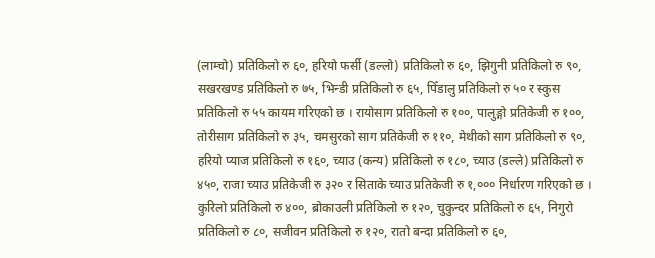(लाम्चो) प्रतिकिलो रु ६०, हरियो फर्सी (डल्लो) प्रतिकिलो रु ६०, झिगुनी प्रतिकिलो रु ९०, सखरखण्ड प्रतिकिलो रु ७५, भिन्डी प्रतिकिलो रु ६५, पिँडालु प्रतिकिलो रु ५० र स्कुस प्रतिकिलो रु ५५ कायम गरिएको छ । रायोसाग प्रतिकिलो रु १००, पालुङ्गो प्रतिकेजी रु १००, तोरीसाग प्रतिकिलो रु ३५, चमसुरको साग प्रतिकेजी रु ११०, मेथीको साग प्रतिकिलो रु ९०, हरियो प्याज प्रतिकिलो रु १६०, च्याउ (कन्य) प्रतिकिलो रु १८०, च्याउ (डल्ले) प्रतिकिलो रु ४५०, राजा च्याउ प्रतिकेजी रु ३२० र सिताके च्याउ प्रतिकेजी रु १,००० निर्धारण गरिएको छ । कुरिलो प्रतिकिलो रु ४००, ब्रोकाउली प्रतिकिलो रु १२०, चुकुन्दर प्रतिकिलो रु ६५, निगुरो प्रतिकिलो रु ८०, सजीवन प्रतिकिलो रु १२०, रातो बन्दा प्रतिकिलो रु ६०,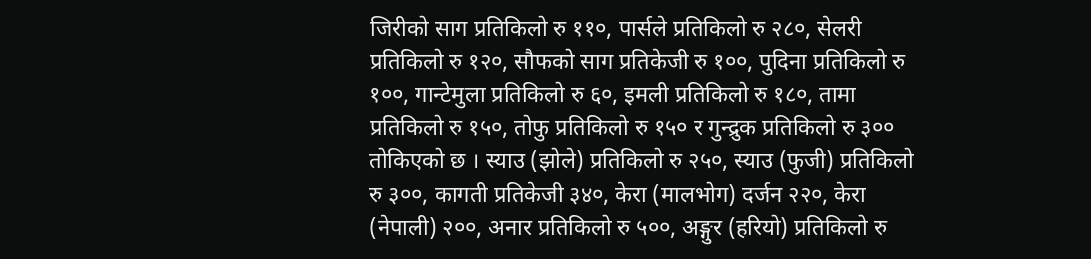जिरीको साग प्रतिकिलो रु ११०, पार्सले प्रतिकिलो रु २८०, सेलरी प्रतिकिलो रु १२०, सौफको साग प्रतिकेजी रु १००, पुदिना प्रतिकिलो रु १००, गान्टेमुला प्रतिकिलो रु ६०, इमली प्रतिकिलो रु १८०, तामा प्रतिकिलो रु १५०, तोफु प्रतिकिलो रु १५० र गुन्द्रुक प्रतिकिलो रु ३०० तोकिएको छ । स्याउ (झोले) प्रतिकिलो रु २५०, स्याउ (फुजी) प्रतिकिलो रु ३००, कागती प्रतिकेजी ३४०, केरा (मालभोग) दर्जन २२०, केरा (नेपाली) २००, अनार प्रतिकिलो रु ५००, अङ्गुर (हरियो) प्रतिकिलो रु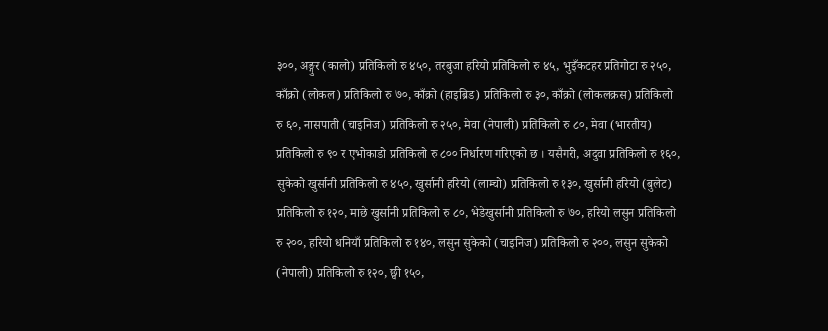३००, अङ्गुर (कालो) प्रतिकिलो रु ४५०, तरबुजा हरियो प्रतिकिलो रु ४५, भुइँकटहर प्रतिगोटा रु २५०, काँक्रो (लोकल) प्रतिकिलो रु ७०, काँक्रो (हाइब्रिड) प्रतिकिलो रु ३०, काँक्रो (लोकलक्रस) प्रतिकिलो रु ६०, नासपाती (चाइनिज) प्रतिकिलो रु २५०, मेवा (नेपाली) प्रतिकिलो रु ८०, मेवा (भारतीय) प्रतिकिलो रु ९० र एभोकाडो प्रतिकिलो रु ८०० निर्धारण गरिएको छ । यसैगरी, अदुवा प्रतिकिलो रु १६०, सुकेको खुर्सानी प्रतिकिलो रु ४५०, खुर्सानी हरियो (लाम्चो) प्रतिकिलो रु १३०, खुर्सानी हरियो (बुलेट) प्रतिकिलो रु १२०, माछे खुर्सानी प्रतिकिलो रु ८०, भेडेखुर्सानी प्रतिकिलो रु ७०, हरियो लसुन प्रतिकिलो रु २००, हरियो धनियाँ प्रतिकिलो रु १४०, लसुन सुकेको (चाइनिज) प्रतिकिलो रु २००, लसुन सुकेको (नेपाली) प्रतिकिलो रु १२०, छ्वी १५०,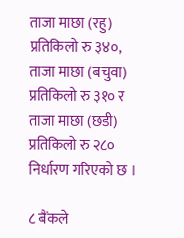ताजा माछा (रहु) प्रतिकिलो रु ३४०, ताजा माछा (बचुवा) प्रतिकिलो रु ३१० र ताजा माछा (छडी) प्रतिकिलो रु २८० निर्धारण गरिएको छ ।

८ बैंकले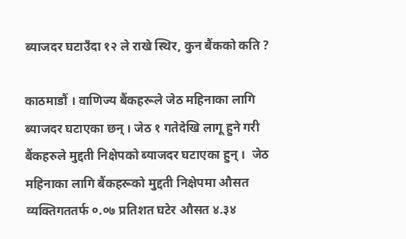ब्याजदर घटाउँदा १२ ले राखे स्थिर, कुन बैंकको कति ?

काठमाडौं । वाणिज्य बैंकहरूले जेठ महिनाका लागि ब्याजदर घटाएका छन् । जेठ १ गतेदेखि लागू हुने गरी बैंकहरुले मुद्दती निक्षेपको ब्याजदर घटाएका हुन् ।  जेठ महिनाका लागि बैंकहरूको मुद्दती निक्षेपमा औसत व्यक्तिगततर्फ ०.०७ प्रतिशत घटेर औसत ४.३४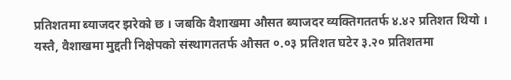प्रतिशतमा ब्याजदर झरेको छ । जबकि वैशाखमा औसत ब्याजदर व्यक्तिगततर्फ ४.४२ प्रतिशत थियो । यस्तै, वैशाखमा मुद्दती निक्षेपको संस्थागततर्फ औसत ०.०३ प्रतिशत घटेर ३.२० प्रतिशतमा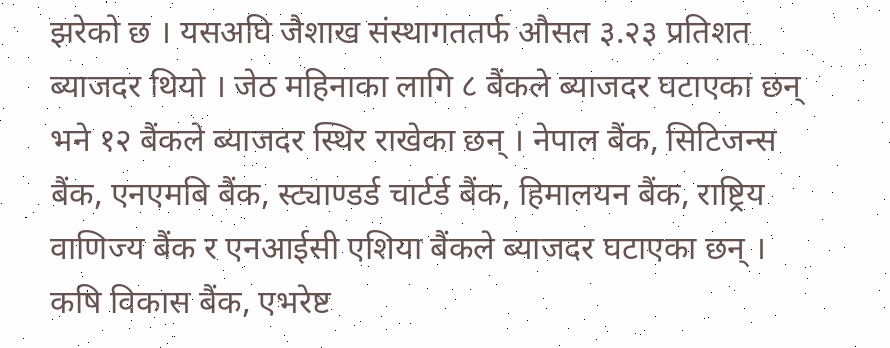झरेको छ । यसअघि जैशाख संस्थागततर्फ औसत ३.२३ प्रतिशत ब्याजदर थियो । जेठ महिनाका लागि ८ बैंकले ब्याजदर घटाएका छन् भने १२ बैंकले ब्याजदर स्थिर राखेका छन् । नेपाल बैंक, सिटिजन्स बैंक, एनएमबि बैंक, स्ट्याण्डर्ड चार्टर्ड बैंक, हिमालयन बैंक, राष्ट्रिय वाणिज्य बैंक र एनआईसी एशिया बैंकले ब्याजदर घटाएका छन् ।  कषि विकास बैंक, एभरेष्ट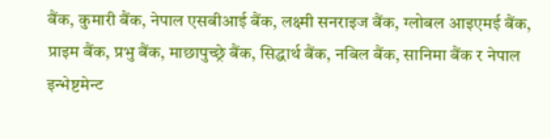बैंक, कुमारी बैंक, नेपाल एसबीआई बैंक, लक्ष्मी सनराइज बैंक, ग्लोबल आइएमई बैंक, प्राइम बैंक, प्रभु बैंक, माछापुच्छ्रे बैंक, सिद्धार्थ बैंक, नबिल बैंक, सानिमा बैंक र नेपाल इन्भेष्टमेन्ट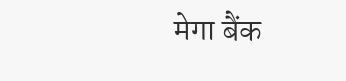मेगा बैंक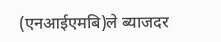(एनआईएमबि)ले ब्याजदर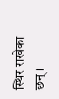स्थिर राखेका छन् ।